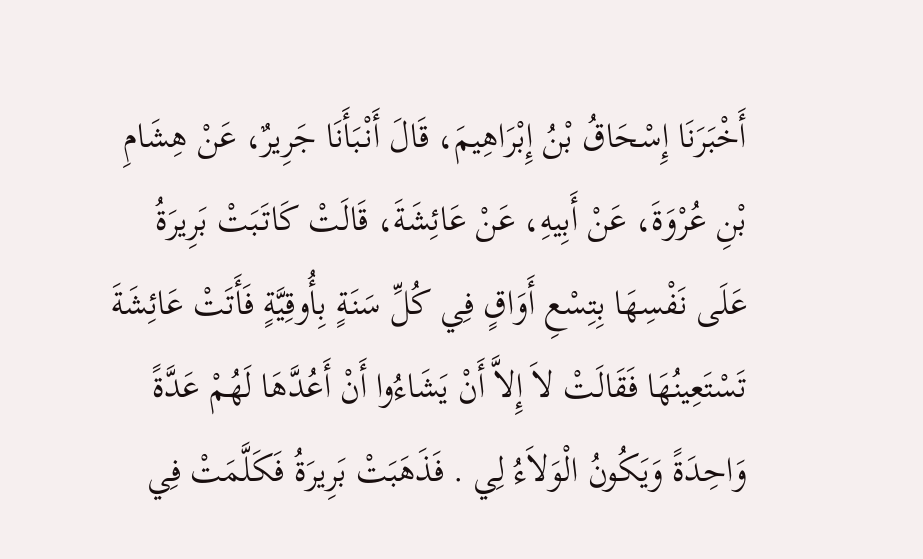أَخْبَرَنَا إِسْحَاقُ بْنُ إِبْرَاهِيمَ، قَالَ أَنْبَأَنَا جَرِيرٌ، عَنْ هِشَامِ بْنِ عُرْوَةَ، عَنْ أَبِيهِ، عَنْ عَائِشَةَ، قَالَتْ كَاتَبَتْ بَرِيرَةُ عَلَى نَفْسِهَا بِتِسْعِ أَوَاقٍ فِي كُلِّ سَنَةٍ بِأُوقِيَّةٍ فَأَتَتْ عَائِشَةَ تَسْتَعِينُهَا فَقَالَتْ لاَ إِلاَّ أَنْ يَشَاءُوا أَنْ أَعُدَّهَا لَهُمْ عَدَّةً وَاحِدَةً وَيَكُونُ الْوَلاَءُ لِي . فَذَهَبَتْ بَرِيرَةُ فَكَلَّمَتْ فِي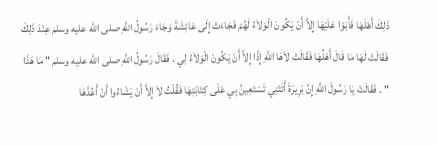ذَلِكَ أَهْلَهَا فَأَبَوْا عَلَيْهَا إِلاَّ أَنْ يَكُونَ الْوَلاَءُ لَهُمْ فَجَاءَتْ إِلَى عَائِشَةَ وَجَاءَ رَسُولُ اللَّهِ صلى الله عليه وسلم عِنْدَ ذَلِكَ فَقَالَتْ لَهَا مَا قَالَ أَهْلُهَا فَقَالَتْ لاَهَا اللَّهِ إِذًا إِلاَّ أَنْ يَكُونَ الْوَلاَءُ لِي . فَقَالَ رَسُولُ اللَّهِ صلى الله عليه وسلم " مَا هَذَا " . فَقَالَتْ يَا رَسُولَ اللَّهِ إِنَّ بَرِيرَةَ أَتَتْنِي تَسْتَعِينُ بِي عَلَى كِتَابَتِهَا فَقُلْتُ لاَ إِلاَّ أَنْ يَشَاءُوا أَنْ أَعُدَّهَا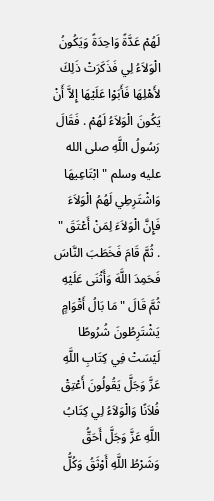لَهُمْ عَدَّةً وَاحِدَةً وَيَكُونُ الْوَلاَءُ لِي فَذَكَرَتْ ذَلِكَ لأَهْلِهَا فَأَبَوْا عَلَيْهَا إِلاَّ أَنْ يَكُونَ الْوَلاَءُ لَهُمْ . فَقَالَ رَسُولُ اللَّهِ صلى الله عليه وسلم " ابْتَاعِيهَا وَاشْتَرِطِي لَهُمُ الْوَلاَءَ فَإِنَّ الْوَلاَءَ لِمَنْ أَعْتَقَ " . ثُمَّ قَامَ فَخَطَبَ النَّاسَ فَحَمِدَ اللَّهَ وَأَثْنَى عَلَيْهِ ثُمَّ قَالَ " مَا بَالُ أَقْوَامٍ يَشْتَرِطُونَ شُرُوطًا لَيْسَتْ فِي كِتَابِ اللَّهِ عَزَّ وَجَلَّ يَقُولُونَ أَعْتِقْ فُلاَنًا وَالْوَلاَءُ لِي كِتَابُ اللَّهِ عَزَّ وَجَلَّ أَحَقُّ وَشَرْطُ اللَّهِ أَوْثَقُ وَكُلُّ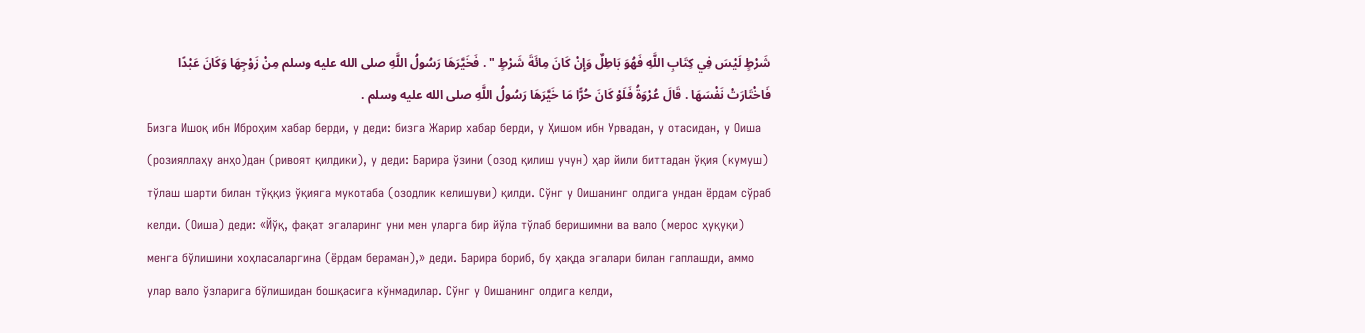شَرْطٍ لَيْسَ فِي كِتَابِ اللَّهِ فَهُوَ بَاطِلٌ وَإِنْ كَانَ مِائَةَ شَرْطٍ " . فَخَيَّرَهَا رَسُولُ اللَّهِ صلى الله عليه وسلم مِنْ زَوْجِهَا وَكَانَ عَبْدًا فَاخْتَارَتْ نَفْسَهَا . قَالَ عُرْوَةُ فَلَوْ كَانَ حُرًّا مَا خَيَّرَهَا رَسُولُ اللَّهِ صلى الله عليه وسلم .
Бизга Ишоқ ибн Иброҳим хабар берди, у деди: бизга Жарир хабар берди, у Ҳишом ибн Урвадан, у отасидан, у Оиша (розияллаҳу анҳо)дан (ривоят қилдики), у деди: Барира ўзини (озод қилиш учун) ҳар йили биттадан ўқия (кумуш) тўлаш шарти билан тўққиз ўқияга мукотаба (озодлик келишуви) қилди. Сўнг у Оишанинг олдига ундан ёрдам сўраб келди. (Оиша) деди: «Йўқ, фақат эгаларинг уни мен уларга бир йўла тўлаб беришимни ва вало (мерос ҳуқуқи) менга бўлишини хоҳласаларгина (ёрдам бераман),» деди. Барира бориб, бу ҳақда эгалари билан гаплашди, аммо улар вало ўзларига бўлишидан бошқасига кўнмадилар. Сўнг у Оишанинг олдига келди,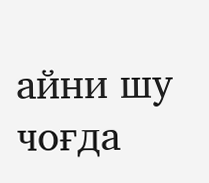айни шу чоғда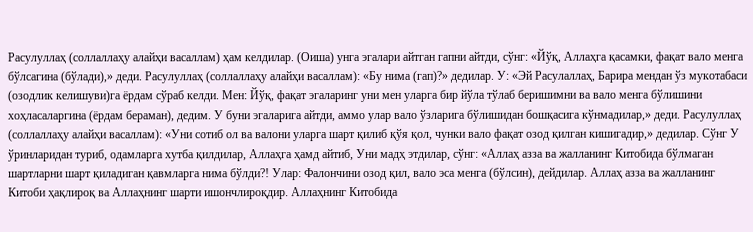Расулуллаҳ (соллаллаҳу алайҳи васаллам) ҳам келдилар. (Оиша) унга эгалари айтган гапни айтди, сўнг: «Йўқ, Аллаҳга қасамки, фақат вало менга бўлсагина (бўлади),» деди. Расулуллаҳ (соллаллаҳу алайҳи васаллам): «Бу нима (гап)?» дедилар. У: «Эй Расулаллаҳ, Барира мендан ўз мукотабаси (озодлик келишуви)га ёрдам сўраб келди. Мен: Йўқ, фақат эгаларинг уни мен уларга бир йўла тўлаб беришимни ва вало менга бўлишини хоҳласаларгина (ёрдам бераман), дедим. У буни эгаларига айтди, аммо улар вало ўзларига бўлишидан бошқасига кўнмадилар,» деди. Расулуллаҳ (соллаллаҳу алайҳи васаллам): «Уни сотиб ол ва валони уларга шарт қилиб қўя қол, чунки вало фақат озод қилган кишигадир,» дедилар. Сўнг У ўринларидан туриб, одамларга хутба қилдилар, Аллаҳга ҳамд айтиб, Уни мадҳ этдилар, сўнг: «Аллаҳ азза ва жалланинг Китобида бўлмаган шартларни шарт қиладиган қавмларга нима бўлди?! Улар: Фалончини озод қил, вало эса менга (бўлсин), дейдилар. Аллаҳ азза ва жалланинг Китоби ҳақлироқ ва Аллаҳнинг шарти ишончлироқдир. Аллаҳнинг Китобида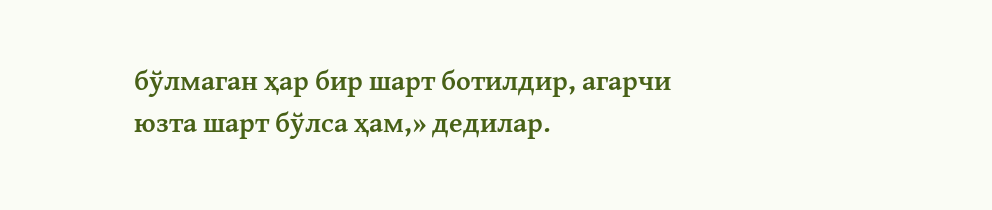бўлмаган ҳар бир шарт ботилдир, агарчи юзта шарт бўлса ҳам,» дедилар.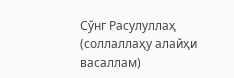Сўнг Расулуллаҳ (соллаллаҳу алайҳи васаллам)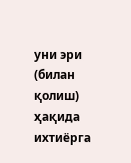уни эри (билан қолиш) ҳақида ихтиёрга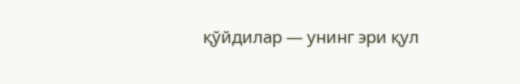қўйдилар — унинг эри қул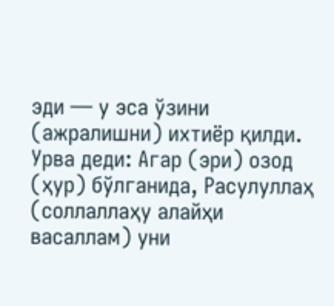эди — у эса ўзини (ажралишни) ихтиёр қилди. Урва деди: Агар (эри) озод (ҳур) бўлганида, Расулуллаҳ (соллаллаҳу алайҳи васаллам) уни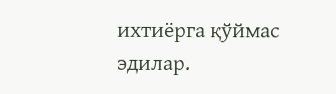ихтиёрга қўймас эдилар.